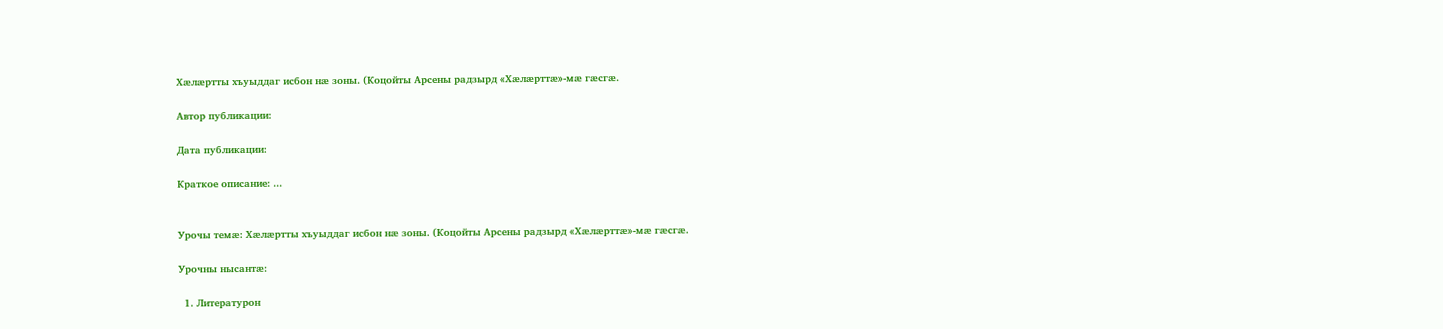Хæлæртты хъуыддаг исбон нæ зоны. (Коцойты Арсены радзырд «Хæлæрттæ»-мæ гæсгæ.

Автор публикации:

Дата публикации:

Краткое описание: ...


Урочы темæ: Хæлæртты хъуыддаг исбон нæ зоны. (Коцойты Арсены радзырд «Хæлæрттæ»-мæ гæсгæ.

Урочны нысантæ:

  1. Литературон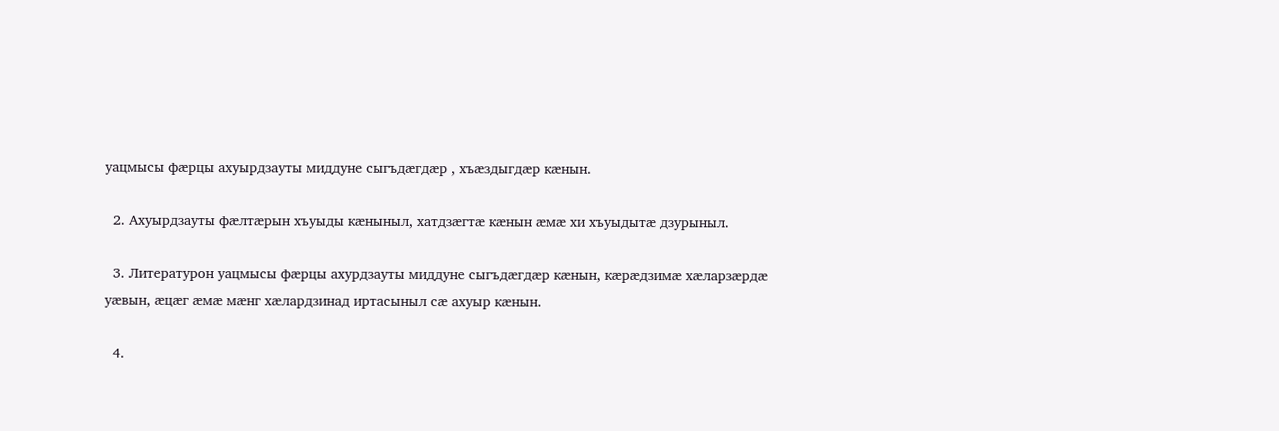уацмысы фæрцы ахуырдзауты миддуне сыгъдæгдæр , хъæздыгдæр кæнын.

  2. Ахуырдзауты фæлтæрын хъуыды кæныныл, хатдзæгтæ кæнын æмæ хи хъуыдытæ дзурыныл.

  3. Литературон уацмысы фæрцы ахурдзауты миддуне сыгъдæгдæр кæнын, кæрæдзимæ хæларзæрдæ уæвын, æцæг æмæ мæнг хæлардзинад иртасыныл сæ ахуыр кæнын.

  4.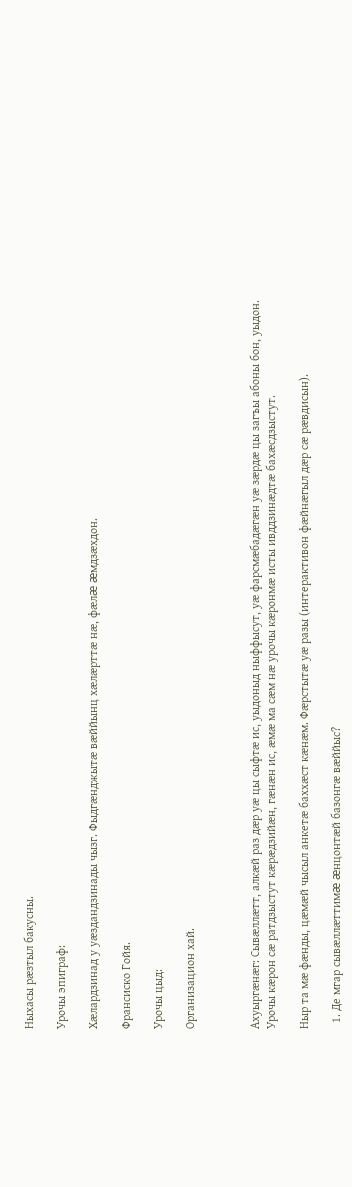Ныхасы рæзтыл бакусны.

Урочы эпиграф:

Хæлардзинад у уæздандзинады чызг. Фыдгæнджытæ вæййынц хæлæрттæ нæ, фæлæ æмдзæхдон.

Франсиско Гойя.

Урочы цыд:

Организацион хай.



Ахуыргæнæг: Сывæллæтт, алкæй раз дæр уæ цы сыфтæ ис, уыдоныд ныффысут, уæ фарсмæбадæгæн уæ зæрдæ цы загъы абоны бон, уыдон. Урочы кæрон сæ ратдзыстут кæрæдзийæн, гæнæн ис, æмæ ма сæм нæ урочы кæронмæ исты ивддзинæдтæ бахæсдзыстут.

Ныр та мæ фæнды, цæмæй чысыл анкетæ баххæст кæнæм. Фæрстытæ уæ разы (интерактивон фæйнæгыл дæр сæ рæвдисын).

  1. Де мгар сывæллæттимæ æнцонтæй базонгæ вæййыс?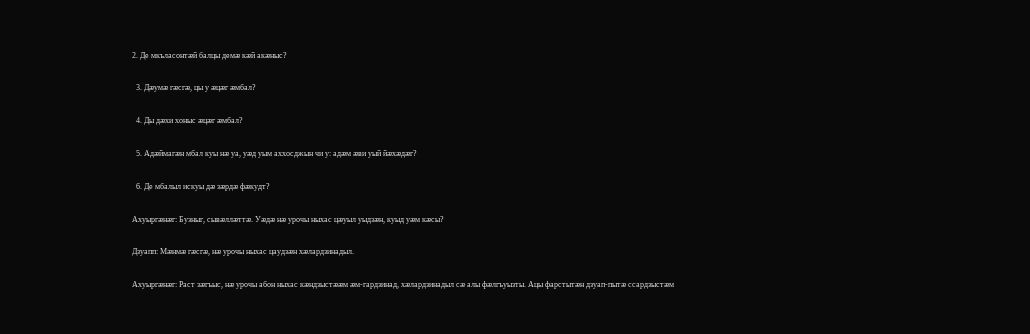2. Де мкъласонтæй балцы демæ кæй акæныс?

  3. Дæумæ гæсгæ, цы у æцæг æмбал?

  4. Ды дæхи хоныс æцæг æмбал?

  5. Адæймагæн мбал куы нæ уа, уæд уым аххосджын чи у: адæм æви уый йæхæдæг?

  6. Де мбалыл искуы дæ зæрдæ фæкудт?

Ахуыргæнæг: Бузныг, сывæллæттæ. Уæдæ нæ урочы ныхас цæуыл уыдзæн, куыд уæм кæсы?

Дзуапп: Мæнмæ гæсгæ, нæ урочы ныхас цаудзæн хæлардзинадыл.

Ахуыргæнæг: Раст зæгъыс, нæ урочы абон ныхас кæндзыстææм æм-гардзинад, хæлардзинадыл сæ алы фæлгъуызты. Ацы фарстытæн дзуап-пытæ ссардзыстæм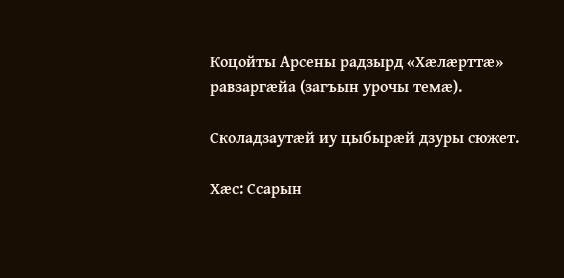Коцойты Арсены радзырд «Хæлæрттæ» равзаргæйа (загъын урочы темæ).

Сколадзаутæй иу цыбырæй дзуры сюжет.

Хæс: Ссарын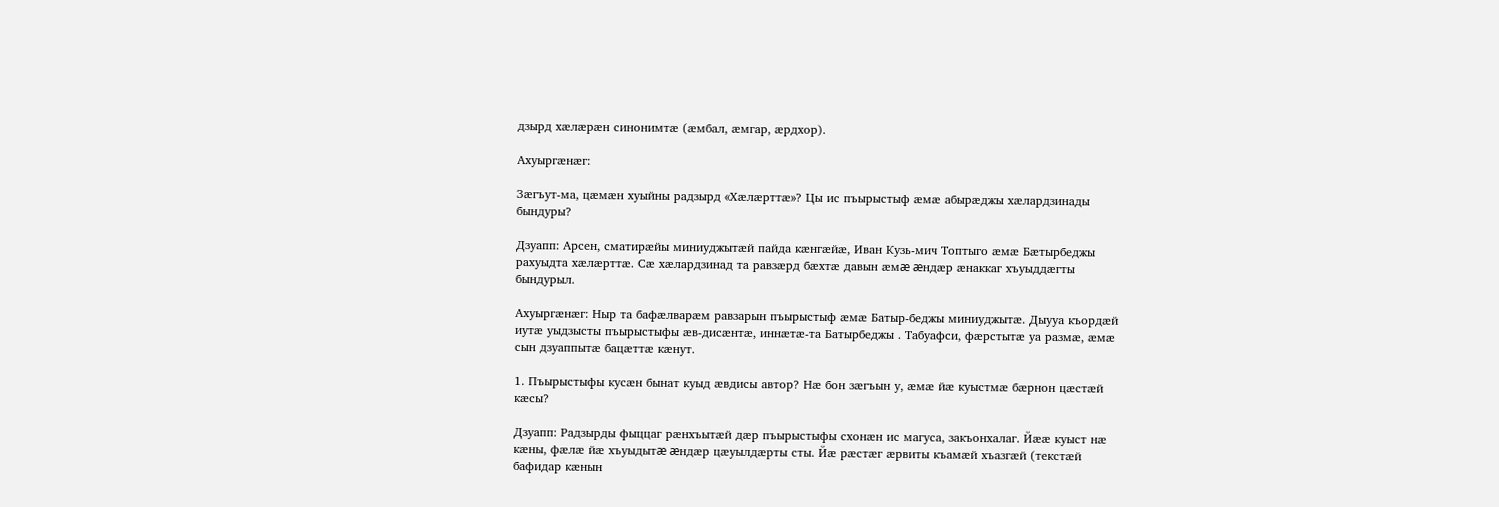дзырд хæлæрæн синонимтæ (æмбал, æмгар, æрдхор).

Ахуыргæнæг:

Зæгъут-ма, цæмæн хуыйны радзырд «Хæлæрттæ»? Цы ис пъырыстыф æмæ абырæджы хæлардзинады бындуры?

Дзуапп: Арсен, сматирæйы миниуджытæй пайда кæнгæйæ, Иван Кузь-мич Топтыго æмæ Бæтырбеджы рахуыдта хæлæрттæ. Сæ хæлардзинад та равзæрд бæхтæ давын æмæ æндæр æнаккаг хъуыддæгты бындурыл.

Ахуыргæнæг: Ныр та бафæлварæм равзарын пъырыстыф æмæ Батыр-беджы миниуджытæ. Дыууа къордæй иутæ уыдзысты пъырыстыфы æв-дисæнтæ, иннæтæ-та Батырбеджы . Табуафси, фæрстытæ уа размæ, æмæ сын дзуаппытæ бацæттæ кæнут.

1. Пъырыстыфы кусæн бынат куыд æвдисы автор? Нæ бон зæгъын у, æмæ йæ куыстмæ бæрнон цæстæй кæсы?

Дзуапп: Радзырды фыццаг рæнхъытæй дæр пъырыстыфы схонæн ис магуса, закъонхалаг. Йææ куыст нæ кæны, фæлæ йæ хъуыдытæ æндæр цæуылдæрты сты. Йæ рæстæг æрвиты къамæй хъазгæй (текстæй бафидар кæнын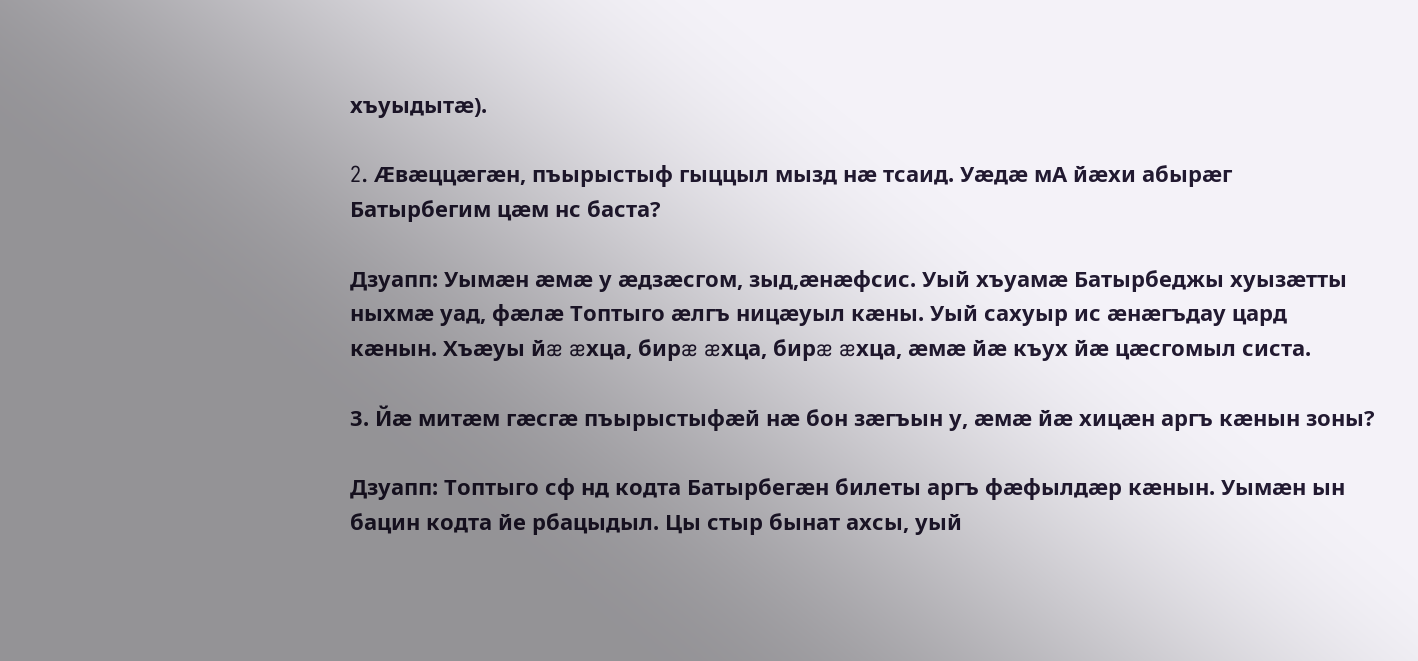хъуыдытæ).

2. Æвæццæгæн, пъырыстыф гыццыл мызд нæ тсаид. Уæдæ мА йæхи абырæг Батырбегим цæм нс баста?

Дзуапп: Уымæн æмæ у æдзæсгом, зыд,æнæфсис. Уый хъуамæ Батырбеджы хуызæтты ныхмæ уад, фæлæ Топтыго æлгъ ницæуыл кæны. Уый сахуыр ис æнæгъдау цард кæнын. Хъæуы йæ æхца, бирæ æхца, бирæ æхца, æмæ йæ къух йæ цæсгомыл систа.

3. Йæ митæм гæсгæ пъырыстыфæй нæ бон зæгъын у, æмæ йæ хицæн аргъ кæнын зоны?

Дзуапп: Топтыго сф нд кодта Батырбегæн билеты аргъ фæфылдæр кæнын. Уымæн ын бацин кодта йе рбацыдыл. Цы стыр бынат ахсы, уый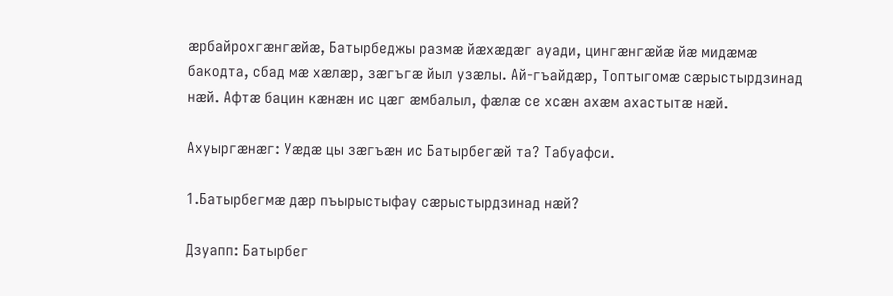æрбайрохгæнгæйæ, Батырбеджы размæ йæхæдæг ауади, цингæнгæйæ йæ мидæмæ бакодта, сбад мæ хæлæр, зæгъгæ йыл узæлы. Ай-гъайдæр, Топтыгомæ сæрыстырдзинад нæй. Афтæ бацин кæнæн ис цæг æмбалыл, фæлæ се хсæн ахæм ахастытæ нæй.

Ахуыргæнæг: Уæдæ цы зæгъæн ис Батырбегæй та? Табуафси.

1.Батырбегмæ дæр пъырыстыфау сæрыстырдзинад нæй?

Дзуапп: Батырбег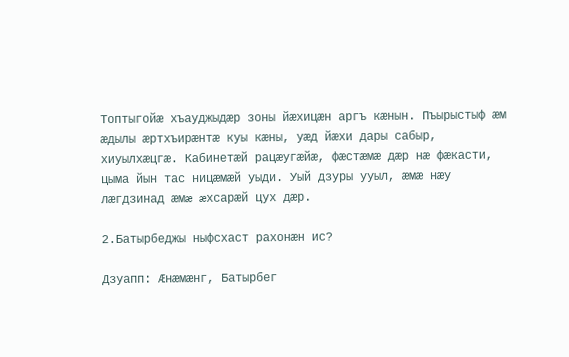Топтыгойæ хъауджыдæр зоны йæхицæн аргъ кæнын. Пъырыстыф æм æдылы æртхъирæнтæ куы кæны, уæд йæхи дары сабыр, хиуылхæцгæ. Кабинетæй рацæугæйæ, фæстæмæ дæр нæ фæкасти, цыма йын тас ницæмæй уыди. Уый дзуры ууыл, æмæ нæу лæгдзинад æмæ æхсарæй цух дæр.

2.Батырбеджы ныфсхаст рахонæн ис?

Дзуапп: Æнæмæнг, Батырбег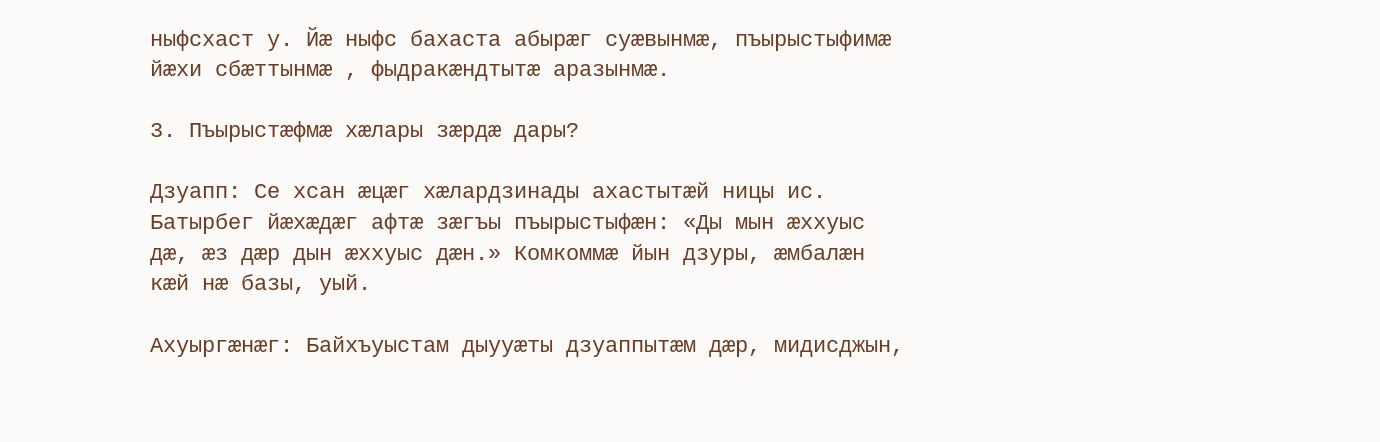ныфсхаст у. Йæ ныфс бахаста абырæг суæвынмæ, пъырыстыфимæ йæхи сбæттынмæ , фыдракæндтытæ аразынмæ.

3. Пъырыстæфмæ хæлары зæрдæ дары?

Дзуапп: Се хсан æцæг хæлардзинады ахастытæй ницы ис. Батырбег йæхæдæг афтæ зæгъы пъырыстыфæн: «Ды мын æххуыс дæ, æз дæр дын æххуыс дæн.» Комкоммæ йын дзуры, æмбалæн кæй нæ базы, уый.

Ахуыргæнæг: Байхъуыстам дыууæты дзуаппытæм дæр, мидисджын,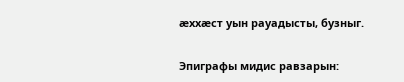æххæст уын рауадысты, бузныг.

Эпиграфы мидис равзарын: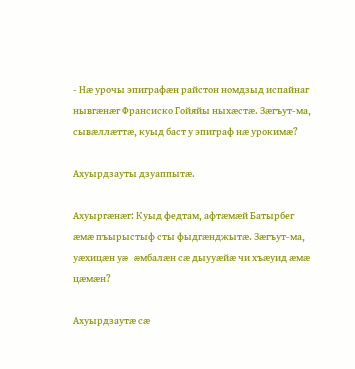- Нæ урочы эпиграфæн райстон номдзыд испайнаг нывгæнæг Франсиско Гойяйы ныхæстæ. Зæгъут-ма, сывæллæттæ, куыд баст у эпиграф нæ урокимæ?

Ахуырдзауты дзуаппытæ.

Ахуыргæнæг: Куыд федтам, афтæмæй Батырбег æмæ пъырыстыф сты фыдгæнджытæ. Зæгъут-ма, уæхицæн уæ æмбалæн сæ дыууæйæ чи хъæуид æмæ цæмæн?

Ахуырдзаутæ сæ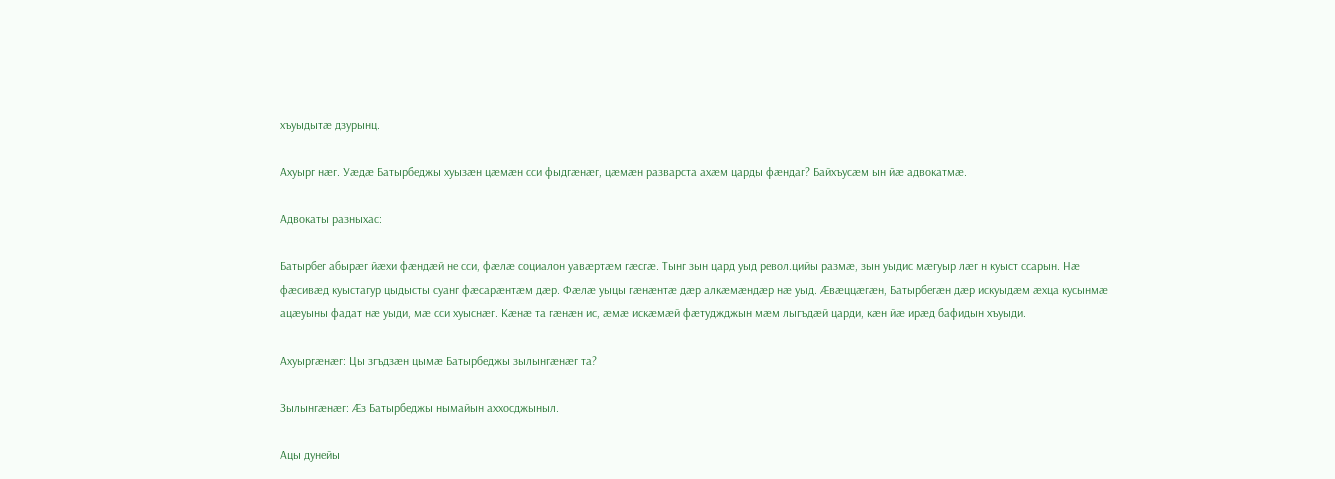хъуыдытæ дзурынц.

Ахуырг нæг. Уæдæ Батырбеджы хуызæн цæмæн сси фыдгæнæг, цæмæн разварста ахæм царды фæндаг? Байхъусæм ын йæ адвокатмæ.

Адвокаты разныхас:

Батырбег абырæг йæхи фæндæй не сси, фæлæ социалон уавæртæм гæсгæ. Тынг зын цард уыд револ.цийы размæ, зын уыдис мæгуыр лæг н куыст ссарын. Нæ фæсивæд куыстагур цыдысты суанг фæсарæнтæм дæр. Фæлæ уыцы гæнæнтæ дæр алкæмæндæр нæ уыд. Æвæццæгæн, Батырбегæн дæр искуыдæм æхца кусынмæ ацæуыны фадат нæ уыди, мæ сси хуыснæг. Кæнæ та гæнæн ис, æмæ искæмæй фæтуджджын мæм лыгъдæй царди, кæн йæ ирæд бафидын хъуыди.

Ахуыргæнæг: Цы згъдзæн цымæ Батырбеджы зылынгæнæг та?

Зылынгæнæг: Æз Батырбеджы нымайын аххосджыныл.

Ацы дунейы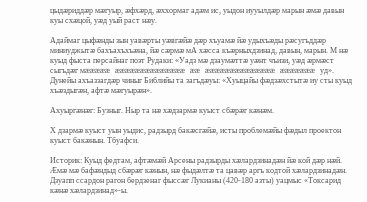цыдæриддæр мæгуыр, æфхæрд, æххормаг адæм ис, уыдон иууылдæр марын æмæ давын куы схæцой, уæд уый раст нæу.

Адаймаг цыфæнды зын уавæрты уæвгæйæ дæр хъуамæ йæ удыхъæды рæсугъддæр миниуджытæ бахъахъхъæна, йæ сæрмæ мА хæсса къæрныхдзинад, давын, марын. М нæ куыд фыста персайнаг поэт Рудаки: «Уадз мæ дзаумæттæ уæнт чъизи, уæд æрмæст сыгъдæг мæææææ ææææææææææææææ ææ ææææææææææææææ æææææææ уд». Дунейы ахъаззагдæр чиныг Библийы та загъдæуы: «Хуыцайы фæдзæхстытæ иу сты куыд хъæздыгæн, афтæ мæгуырæн».

Ахуыргæнæг: Бузныг. Ныр та нæ хæдзармæ куыст сбæрæг кæнæм.

Х дзармæ куыст уын уыдис, радзырд бакæсгæйæ, исты проблемæйы фæдыл проектон куыст бакæнын. Тбуафси.

Историк: Куыд федтам, афтæмæй Арсены радзырды хæлардзинадæн йæ кой дæр нæй. Æмæ мæ бафæндыд сбæрæг кæнын, нæ фыдæлтæ та цавæр аргъ кодтой хæлардзинадæн. Дзуапп ссардон рагон бердзенаг фыссæг Лукианы (420-180 азты) уацмыс «Токсарид кæнæ хæлардзинад»-ы.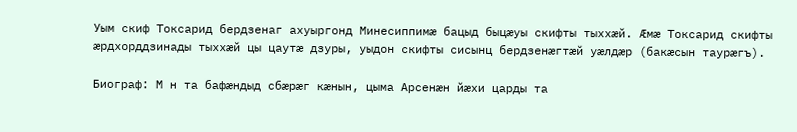Уым скиф Токсарид бердзенаг ахуыргонд Минесиппимæ бацыд быцæуы скифты тыххæй. Æмæ Токсарид скифты æрдхорддзинады тыххæй цы цаутæ дзуры, уыдон скифты сисынц бердзенæгтæй уæлдæр (бакæсын таурæгъ).

Биограф: М н та бафæндыд сбæрæг кæнын, цыма Арсенæн йæхи царды та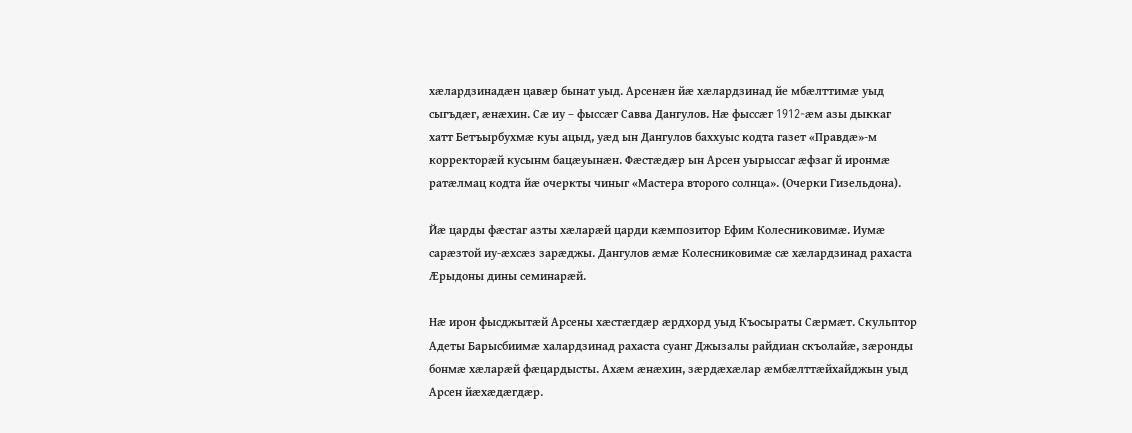хæлардзинадæн цавæр бынат уыд. Арсенæн йæ хæлардзинад йе мбæлттимæ уыд сыгъдæг, æнæхин. Сæ иу – фыссæг Савва Дангулов. Нæ фыссæг 1912-æм азы дыккаг хатт Бетъырбухмæ куы ацыд, уæд ын Дангулов баххуыс кодта газет «Правдæ»-м корректорæй кусынм бацæуынæн. Фæстæдæр ын Арсен уырыссаг æфзаг й иронмæ ратæлмац кодта йæ очеркты чиныг «Мастера второго солнца». (Очерки Гизельдона).

Йæ царды фæстаг азты хæларæй царди кæмпозитор Ефим Колесниковимæ. Иумæ сарæзтой иу-æхсæз зарæджы. Дангулов æмæ Колесниковимæ сæ хæлардзинад рахаста Æрыдоны дины семинарæй.

Нæ ирон фысджытæй Арсены хæстæгдæр æрдхорд уыд Къосыраты Сæрмæт. Скульптор Адеты Барысбиимæ халардзинад рахаста суанг Джызалы райдиан скъолайæ, зæронды бонмæ хæларæй фæцардысты. Ахæм æнæхин, зæрдæхæлар æмбæлттæйхайджын уыд Арсен йæхæдæгдæр.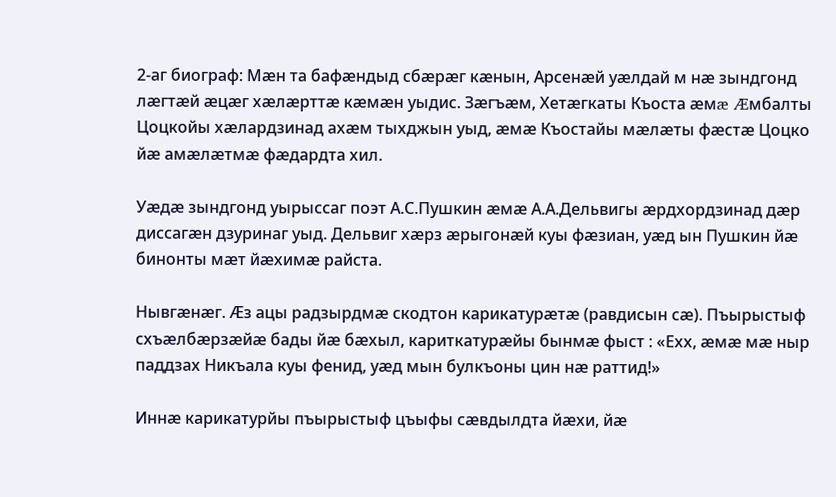2-аг биограф: Мæн та бафæндыд сбæрæг кæнын, Арсенæй уæлдай м нæ зындгонд лæгтæй æцæг хæлæрттæ кæмæн уыдис. Зæгъæм, Хетæгкаты Къоста æмæ Æмбалты Цоцкойы хæлардзинад ахæм тыхджын уыд, æмæ Къостайы мæлæты фæстæ Цоцко йæ амæлæтмæ фæдардта хил.

Уæдæ зындгонд уырыссаг поэт А.С.Пушкин æмæ А.А.Дельвигы æрдхордзинад дæр диссагæн дзуринаг уыд. Дельвиг хæрз æрыгонæй куы фæзиан, уæд ын Пушкин йæ бинонты мæт йæхимæ райста.

Нывгæнæг. Æз ацы радзырдмæ скодтон карикатурæтæ (равдисын сæ). Пъырыстыф схъæлбæрзæйæ бады йæ бæхыл, кариткатурæйы бынмæ фыст : «Ехх, æмæ мæ ныр паддзах Никъала куы фенид, уæд мын булкъоны цин нæ раттид!»

Иннæ карикатурйы пъырыстыф цъыфы сæвдылдта йæхи, йæ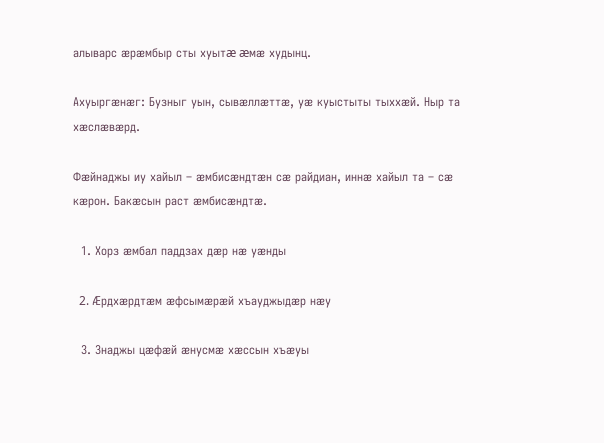алыварс æрæмбыр сты хуытæ æмæ худынц.

Ахуыргæнæг: Бузныг уын, сывæллæттæ, уæ куыстыты тыххæй. Ныр та хæслæвæрд.

Фæйнаджы иу хайыл – æмбисæндтæн сæ райдиан, иннæ хайыл та – сæ кæрон. Бакæсын раст æмбисæндтæ.

  1. Хорз æмбал паддзах дæр нæ уæнды

  2. Æрдхæрдтæм æфсымæрæй хъауджыдæр нæу

  3. Знаджы цæфæй æнусмæ хæссын хъæуы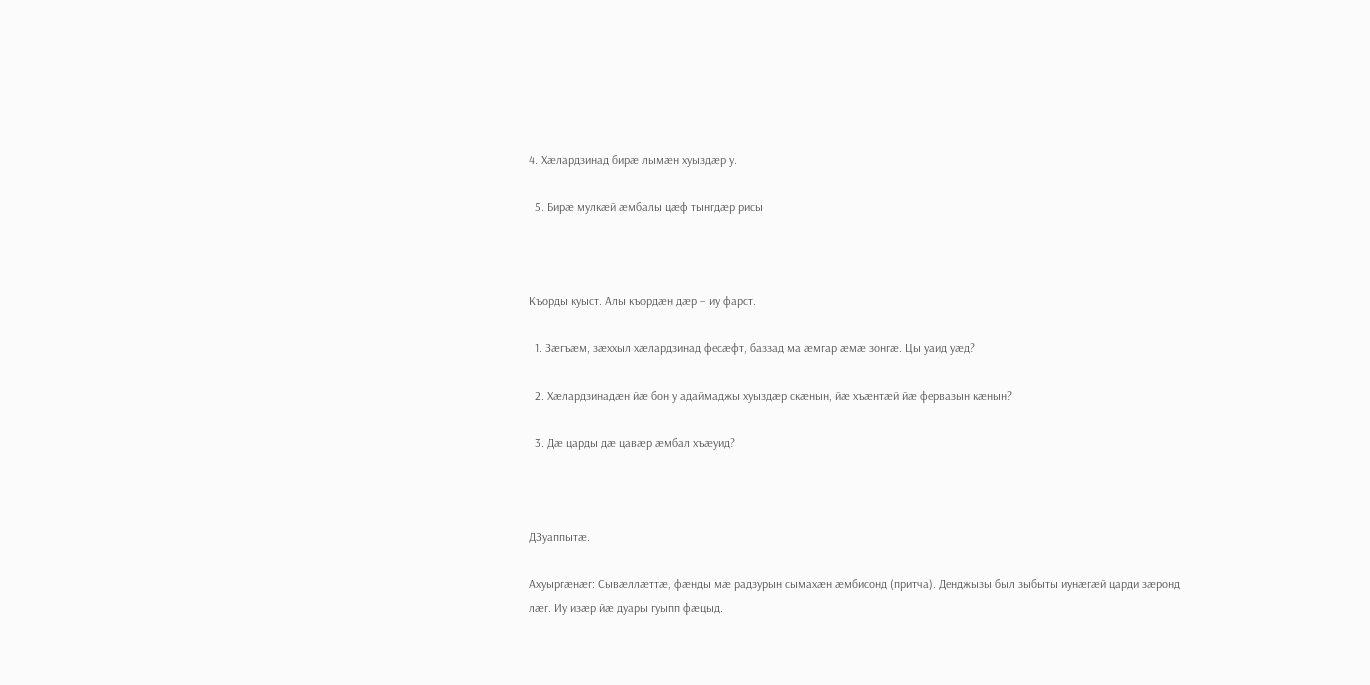4. Хæлардзинад бирæ лымæн хуыздæр у.

  5. Бирæ мулкæй æмбалы цæф тынгдæр рисы



Къорды куыст. Алы къордæн дæр – иу фарст.

  1. Зæгъæм, зæххыл хæлардзинад фесæфт, баззад ма æмгар æмæ зонгæ. Цы уаид уæд?

  2. Хæлардзинадæн йæ бон у адаймаджы хуыздæр скæнын, йæ хъæнтæй йæ фервазын кæнын?

  3. Дæ царды дæ цавæр æмбал хъæуид?



ДЗуаппытæ.

Ахуыргæнæг: Сывæллæттæ, фæнды мæ радзурын сымахæн æмбисонд (притча). Денджызы был зыбыты иунæгæй царди зæронд лæг. Иу изæр йæ дуары гуыпп фæцыд.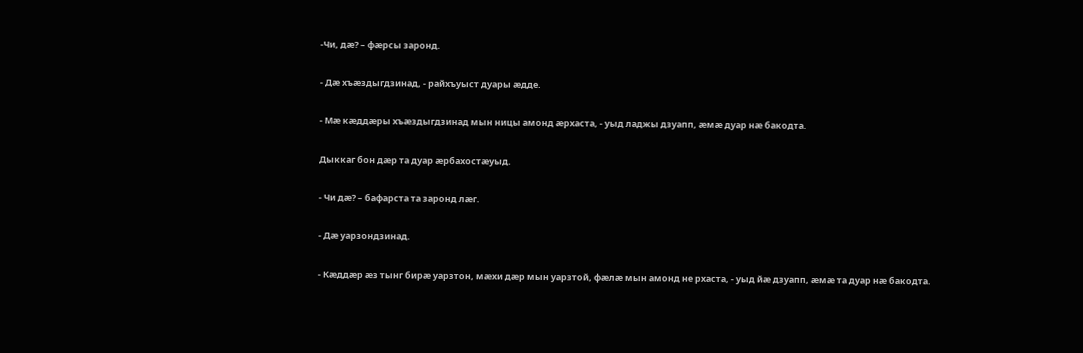-Чи, дæ? – фæрсы заронд.

- Дæ хъæздыгдзинад, - райхъуыст дуары æдде.

- Мæ кæддæры хъæздыгдзинад мын ницы амонд æрхаста, - уыд ладжы дзуапп, æмæ дуар нæ бакодта.

Дыккаг бон дæр та дуар æрбахостæуыд.

- Чи дæ? – бафарста та заронд лæг.

- Дæ уарзондзинад.

- Кæддæр æз тынг бирæ уарзтон, мæхи дæр мын уарзтой, фæлæ мын амонд не рхаста, - уыд йæ дзуапп, æмæ та дуар нæ бакодта.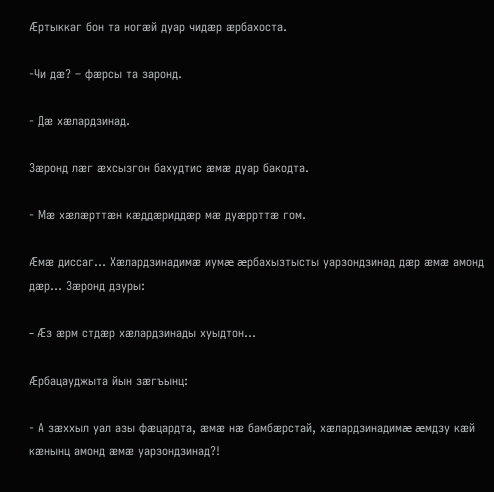Æртыккаг бон та ногæй дуар чидæр æрбахоста.

-Чи дæ? – фæрсы та заронд.

- Дæ хæлардзинад.

Зæронд лæг æхсызгон бахудтис æмæ дуар бакодта.

- Мæ хæлæрттæн кæддæриддæр мæ дуæррттæ гом.

Æмæ диссаг… Хæлардзинадимæ иумæ æрбахызтысты уарзондзинад дæр æмæ амонд дæр… Зæронд дзуры:

- Æз æрм стдæр хæлардзинады хуыдтон…

Æрбацауджыта йын зæгъынц:

- А зæххыл уал азы фæцардта, æмæ нæ бамбæрстай, хæлардзинадимæ æмдзу кæй кæнынц амонд æмæ уарзондзинад?!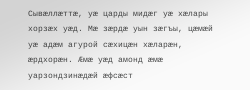Сывæллæттæ, уæ царды мидæг уæ хæлары хорзæх уæд. Мæ зæрдæ уын зæгъы, цæмæй уæ адæм агурой сæхицæн хæларæн, æрдхорæн. Æмæ уæд амонд æмæ уарзондзинæдæй æфсæст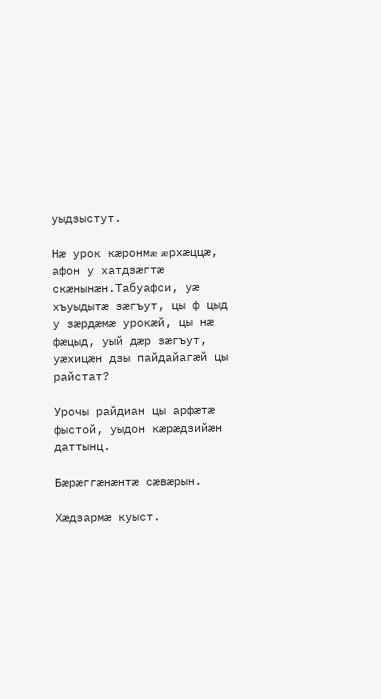уыдзыстут.

Нæ урок кæронмæ æрхæццæ, афон у хатдзæгтæ скæнынæн.Табуафси, уæ хъуыдытæ зæгъут, цы ф цыд у зæрдæмæ урокæй, цы нæ фæцыд, уый дæр зæгъут, уæхицæн дзы пайдайагæй цы райстат?

Урочы райдиан цы арфæтæ фыстой, уыдон кæрæдзийæн даттынц.

Бæрæггæнæнтæ сæвæрын.

Хæдзармæ куыст.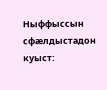Ныффыссын сфæлдыстадон куыст: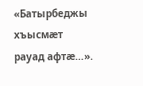«Батырбеджы хъысмæт рауад афтæ…».